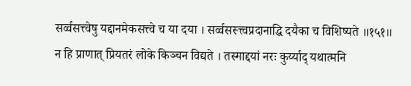सर्व्वसत्त्वेषु यद्दानमेकसत्त्वे च या दया । सर्व्वसस्त्त्वप्रदानाद्धि दयैका च विशिष्यते ॥१५१॥
न हि प्राणात् प्रियतरं लोके किञ्चन विद्यते । तस्माद्दयां नरः कुर्य्याद् यथात्मनि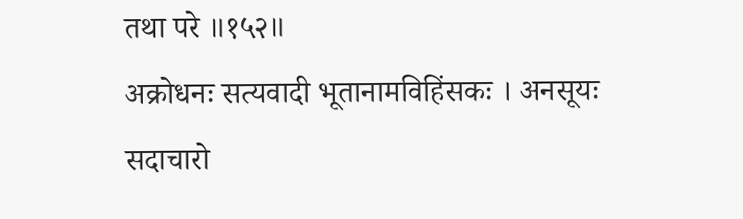तथा परे ॥१५२॥
अक्रोधनः सत्यवादी भूतानामविहिंसकः । अनसूयः सदाचारो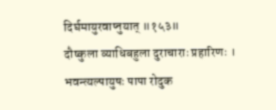दिर्घमायुरवाप्नुयात् ॥१५३॥
दौष्कुला व्याधिबहुला दुराचाराः प्रहारिणः । भवन्त्यल्पायुषः पापा रोदुक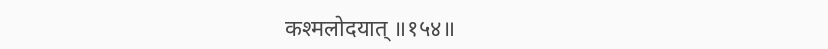कश्मलोदयात् ॥१५४॥